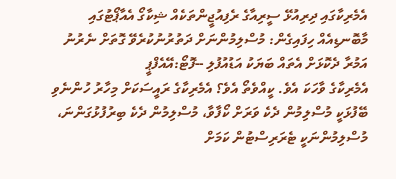އެމެރިކާގައި ދިރިއުޅޭ ސީރިއާގެ ރެފިއުޖީންތަކެއް ޝިކާގޯ އެއާޕޯޓުގައި މާބޮނޑިއެއް ހިފައިގެން: މުސްލިމުންނަށް ދަތުރުނުކުރެވޭ ގޮތަށް ނެރުނު އަމުރާ ދެކޮޅަށް އެތައް ބަޔަކު އަޑުއުފުލި --ފޮޓޯ:އޭއެފްޕީ
އެމެރިކާގެ ވާހަކަ އެވެ. ކީއްވެތޯ އެވެ؟ އެމެރިކާގެ ރައީސަކަށް މިހާރު ހުންނެވި ބޭފުޅަކީ މުސްލިމުން ދެކެ ވަރަށް ކޯފާވާ، މުސްލިމުން ދެކެ ބިރުފުޅުގަންނަ، މުސްލިމުންނަކީ ޓެރަރިސްޓުން ކަމަށް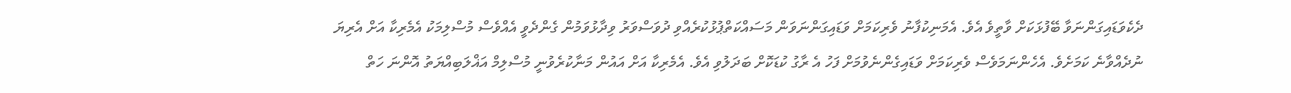ދެކެވަޑައިގަންނަވާ ބޭފުޅަކަށް ވާތީވެ އެވެ. އެމަނިކުފާނު ވެރިކަމަށް ވަޑައިގަންނަވަން މަސައްކަތްޕުޅުކުރެއްވި ދުވަސްވަރު ވިދާޅުވަމުން ގެންދެވީ އެއްވެސް މުސްލިމަކު އެމެރިކާ އަށް އެރިޔަ ނުދެއްވާނެ ކަމަށެވެ. އެހެންނަމަވެސް ވެރިކަމަށް ވަޑައިގެންނެވުމަށް ފަހު އެ ރާގު ކުޑަކޮށް ބަދަލުވި އެވެ. އެމެރިކާ އަށް އައުން މަނާކުރެވުނީ މުސްލިމް އަޣްލަބިއްޔަތު އޮންނަ ހަތް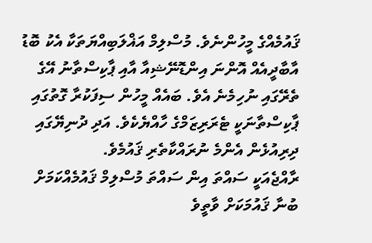ޤައުމެއްގެ މީހުންނެވެ. މުސްލިމް އަޣްލަބިއްޔަތަކާ އެކު ބޮޑު އާބާދީއެއް އޮންނަ އިންޑޮނޭޝިއާ އާއި ޕާކިސްތާނު އޭގެ ތެރޭގައި ނުހިމެނެ އެވެ. ބައެއް މީހުން ސިފަކުރާ ގޮތުގައި ޕާކިސްތާނަކީ ޓެރަރިޒަމްގެ ހާއްޔެކެވެ. އަދި ދުނިޔޭގައި ދިރިއުޅެން އެންމެ ނުރައްކާތެރި ޤައުމެވެ.
ރާއްޖެއަކީ ސައްތަ އިން ސައްތަ މުސްލިމް ޤައުމެއްކަމަށް ބުނާ ޤައުމަކަށް ވާތީވެ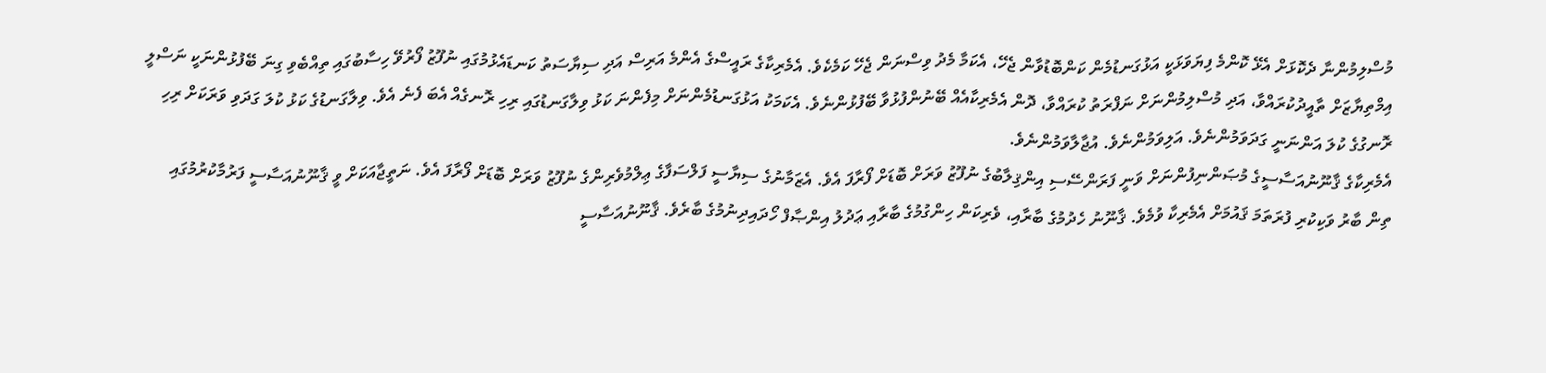މުސްލިމުންނާ ދެކޮޅަށް އެޅޭ ކޮންމެ ފިޔަވަޅަކީ އަޅުގަނޑުމެން ކަންބޮޑުވާން ޖެހޭ، އެކަމާ މެދު ވިސްނަން ޖެހޭ ކަމެކެވެ. އެމެރިކާގެ ރައީސްގެ އެންމެ އަރިސް އަދި ސިޔާސަތު ކަނޑައެޅުމުގައި ނުފޫޒު ފޯރުވޭ ހިސާބުގައި ތިއްބެވި ގިނަ ބޭފުޅުންނަކީ ނަސްލީ އިމްތިޔާޒަށް ތާއީދުކުރައްވާ، އަދި މުސްލިމުންނަށް ނަފްރަތު ކުރައްވާ، ދޮން އެމެރިކާއެއް ބޭނުންފުޅުވާ ބޭފުޅުންނެވެ. އެކަމަކު އަޅުގަނޑުމެންނަށް މިފެންނަ ކަޅު ވިލާގަނޑުގައި ރިހި ރޮނގެއް އެބަ ފެނެ އެވެ. ވިލާގަނޑުގެ ކަޅު ކުލަ ގަދަވި ވަރަކަށް ރިހި ރޮނގުގެ ކުލަ އަންނަނީ ގަދަވަމުންނެވެ. އަލިވަމުންނެވެ. އުޖާލާވަމުންނެވެ.
އެމެރިކާގެ ޤާނޫނުއަސާސީގެ މުޞަންނިފުންނަށް ވަނީ ފަރަންސޭސި އިންޤިލާބުގެ ނުފޫޒު ވަރަށް ބޮޑަށް ފޯރާފަ އެވެ. އެޒަމާނުގެ ސިޔާސީ ފަލްސަފާގެ ޢިލްމުވެރިންގެ ނުފޫޒު ވަރަށް ބޮޑަށް ފޯރާފަ އެވެ. ނަތީޖާއަކަށް ވީ ޤާނޫނުއަސާސީ ފަރުމާކުރުމުގައި ތިން ބާރު ވަކިކުރި ފުރަތަމަ ޤައުމަށް އެމެރިކާ ވުމެވެ. ޤާނޫނު ހެދުމުގެ ބާރާއި، ވެރިކަން ހިންގުމުގެ ބާރާއި ޢަދުލު އިންޞާފް ހޯދައިދިނުމުގެ ބާރެވެ. ޤާނޫނުއަސާސީ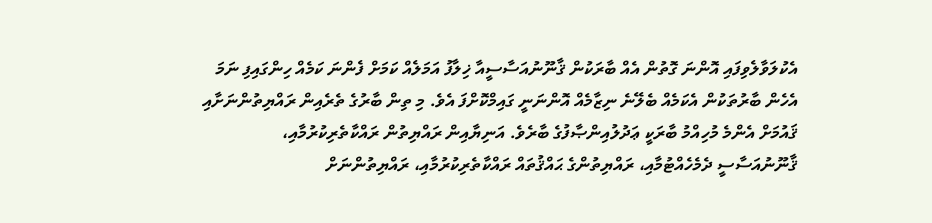އެކުލަވާލެވިފައި އޮންނަ ގޮތުން އެއް ބާރަކުން ޤާނޫނުއަސާސީއާ ޚިލާފު އަމަލެއް ކަމަށް ފެންނަ ކަމެއް ހިންގައިފި ނަމަ އެހެން ބާރުތަކުން އެކަމެއް ބެލޭނެ ނިޒާމެއް އޮންނަނީ ގައިމްކޮށްފަ އެވެ. މި ތިން ބާރުގެ ތެރެއިން ރައްޔިތުންނަށާއި ޤައުމަށް އެންމެ މުހިއްމު ބާރަކީ ޢަދުލުއިންޞާފުގެ ބާރެވެ. އަނިޔާއިން ރައްޔިތުން ރައްކާތެރިކުރުމާއި، ޤާނޫނުއަސާސީ ދެމެހެއްޓުމާއި، ރައްޔިތުންގެ ޙައްޤުތައް ރައްކާތެރިކުރުމާއި، ރައްޔިތުންނަށް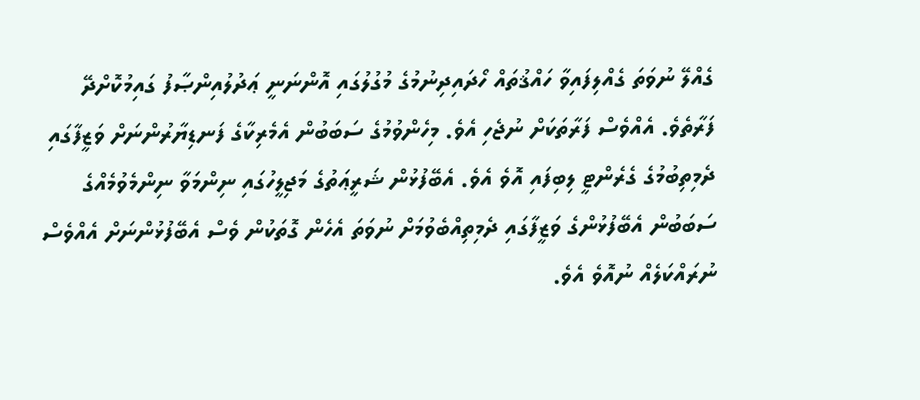ގެއްލޭ ނުވަތަ ގެއްލިފައިވާ ހައްޤުތައް ހޯދައިދިނުމުގެ މުގުލުގައި އޮންނަނީ ޢަދުލުއިންޞާފު ގައިމުކޮށްދޭ ފަރާތެވެ. އެއްވެސް ފަރާތަކަށް ނުޖެހި އެވެ. މިހެންވުމުގެ ސަބަބުން އެމެރިކާގެ ފަނޑިޔާރުންނަށް ވަޒީފާގައި ދެމިތިބުމުގެ ގެރެންޓީ ލިބިފައި އޮވެ އެވެ. އެބޭފުޅުން ޝަރީޢަތުގެ މަޖިލީހުގައި ނިންމަވާ ނިންމެވުމެއްގެ ސަބަބުން އެބޭފުޅުންގެ ވަޒީފާގައި ދެމިތިއްބެވުމަށް ނުވަތަ އެހެން ގޮތަކުން ވެސް އެބޭފުޅުންނަށް އެއްވެސް ނުރައްކަލެއް ނުއޮވެ އެވެ.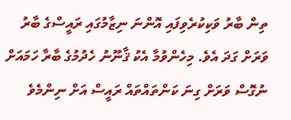ތިން ބާރު ވަކިކުރެވިފައި އޮންނަ ނިޒާމުގައި ރައީސްގެ ބާރު ވަރަށް ގަދަ އެވެ. މިހެންވުމާ އެކު ޤާނޫނު ހެދުމުގެ ބާރާ ހަމައަށް ނުގޮސް ވަރަށް ގިނަ ކަންތައްތައް ރައީސް އަށް ނިންމެވެ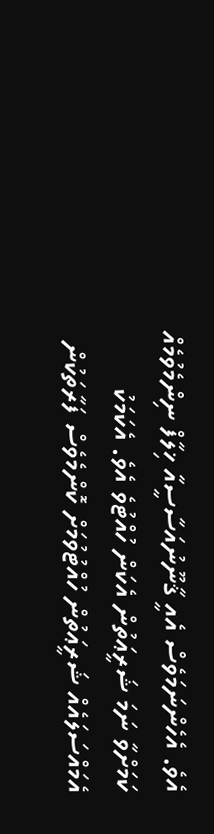އެވެ. އެހެންނަމަވެސް އެއީ ޤާނޫނުއަސާސީއާ ޚިލާފް ނިންމެވުމެއް ކަމަށްވާ ނަމަ ޝަރީޢަތުން އެކަން ހުއްޓުވެ އެވެ. އެކަމަކު އެމައްސަލައެއް ޝަރީޢަތުން ހުއްޓުވުމަށް ކޮންމެވެސް ފަރާތަކުން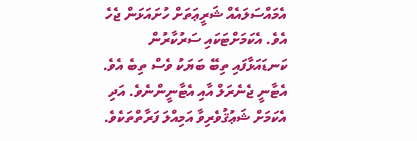އެމައްސަލައެއް ޝަރީޢަތަށް ހުށައަޅަން ޖެހެ އެވެ. އެކަމަށްޓަކައި ސަރުކާރުން ކަނޑައަޅާފައި ތިބޭ ބަޔަކު ވެސް ތިބެ އެވެ. އެޓާނީ ޖެނެރަލް އާއި އެޓާނީންނެވެ. އަދި އެކަމަށް ޝަޢުޤުވެރިވާ އަމިއްލަ ފަރާތްތަކެވެ.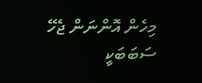މިހެން އޮންނަން ޖެހޭ ސަބަބަކީ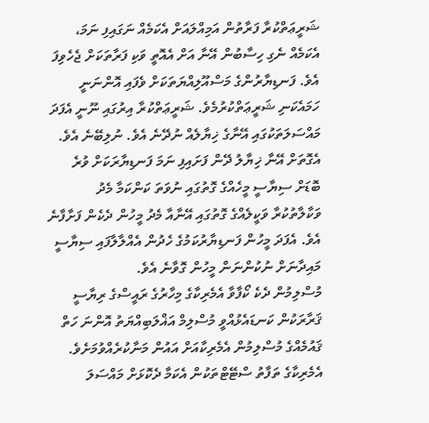ޝަރީޢަތްކުރާ ފަރާތުން އަމިއްލައަށް އެކަމެއް ނަގައިފި ނަމަ، އެކަމެއް ނެގި ހިސާބުން އޭނާ އަށް އެއޮތީ ވަކި ފަރާތަކަށް ޖެހެވިފަ އެވެ. ފަނޑިޔާރުންގެ މަސްއޫލިއްޔަތަކަށް ވެފައި އޮންނަނީ ހަމައެކަނި ޝަރީޢަތްކުރުމެވެ. ޝަރީޢަތްކުރާ އިރުގައި ނޫނީ އެފަދަ މައްސަލަތަކުގައި އޭނާގެ ޚިޔާލެއް ނުދޭނެ އެވެ. ނުލިބޭނެ އެވެ. އެގޮތަށް އޭނާ ޚިޔާލު ދޭން ފަށައިފި ނަމަ ފަނޑިޔާރަކަށް ވުރެ ބޮޑަށް ސިޔާސީ މީހެއްގެ ގޮތުގައި ނުވަތަ ކަންކަމާ މެދު ވަކާލާތުކުރާ ވަކީލެއްގެ ގޮތުގައި އޭނާއާ މެދު މީހުން ދެކެން ފަށާފާނެ އެވެ. އެފަދަ މީހުން ފަނޑިޔާރުކަމުގެ ހެދުން އެއްލާލާފައި ސިޔާސީ މައިދާނަށް ނުކުންނަން މީހުން ގޮވާނެ އެވެ.
މުސްލިމުން ދެކެ ކޯފާވާ އެމެރިކާގެ މިހާރުގެ ރައީސްގެ ރިޔާސީ ޤަރާރަކުން ކަނޑައެޅުއްވީ މުސްލިމް އަޣްލަބިއްޔަތު އޮންނަ ހަތް ޤައުމެއްގެ މުސްލިމުން އެމެރިކާއަށް އައުން މަނާކުރެއްވުމަށެވެ. އެމެރިކާގެ ތަފާތު ސްޓޭޓްތަކުން އެކަމާ ދެކޮޅަށް މައްސަލަ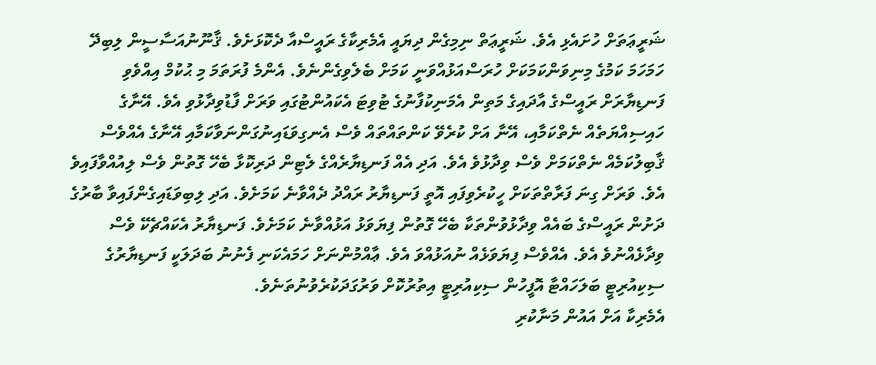ޝަރީޢަތަށް ހުށައެޅި އެވެ. ޝަރީޢަތް ނިމިގެން ދިޔައީ އެމެރިކާގެ ރައީސްއާ ދެކޮޅަށެވެ. ޤާނޫނުއަސާސީން ލިބިދޭ ހަމަހަމަ ކަމުގެ މިނިވަންކަމަކަށް ހުރަސްއަޅުއްވަނީ ކަމަށް ބެލެވިގެންނެވެ. އެންމެ ފުރަތަމަ މި ޙުކުމް އިއްވެވި ފަނޑިޔާރަށް ރައީސްގެ އާދައިގެ މަތިން އެމަނިކުފާނުގެ ޓުވިޓަ އެކައުންޓުގައި ވަރަށް ފާޑުވިދާޅުވި އެވެ. އޭނާގެ ހައިސިއްޔަތެއް ނެތްކަމާއި، އޭނާ އަށް ކުރެވޭ ކަންތައްތައް ވެސް އެނގިވަޑައިނުގަންނަވާކަމާއި އޭނާގެ އެއްވެސް ޤާބިލުކަމެއް ނެތްކަމަށް ވެސް ވިދާޅުވެ އެވެ. އަދި އެއް ފަނޑިޔާރެއްގެ ލެޓިން ދަރިކޮޅާ ބެހޭ ގޮތުން ވެސް ލިއުއްވާފައިވެ އެވެ. ވަރަށް ގިނަ ފަރާތްތަކަށް ހީކުރެވިފައި އޮތީ ފަނޑިޔާރު ރައްދު ދެއްވާނެ ކަމަށެވެ. އަދި ލިބިވަޑައިގެންފައިވާ ބާރުގެ ދަށުން ރައީސްގެ ބައެއް ވިދާޅުވުންތަކާ ބެހޭ ގޮތުން ފިޔަވަޅު އަޅުއްވާނެ ކަމަށެވެ. ފަނޑިޔާރު އެކައްޗެކޭ ވެސް ވިދާޅެއްނުވެ އެވެ. އެއްވެސް ފިޔަވަޅެއް ނުއަޅުއްވަ އެވެ. ޢާއްމުންނަށް ހަމައެކަނި ފެނުނު ބަދަލަކީ ފަނޑިޔާރުގެ ސިކިއުރިޓީ ބަލަހައްޓާ އޮފީހުން ސިކިއުރިޓީ އިތުރުކޮށް ވަރުގަދަކުރެވުނުތަނެވެ.
އެމެރިކާ އަށް އައުން މަނާކުރި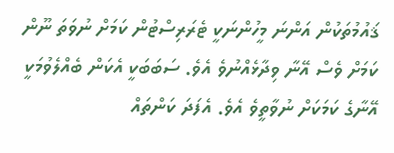ޤައުމުތަކުން އަންނަ މީހުންނަކީ ޓެރަރިސްޓުން ކަމަށް ނުވަތަ ނޫން ކަމަށް ވެސް އޭނާ ވިދާޅެއްނުވެ އެވެ. ސަބަބަކީ އެކަން ބެއްލެވުމަކީ އޭނާގެ ކަމަކަށް ނުވާތީވެ އެވެ. އެފަދަ ކަންތައް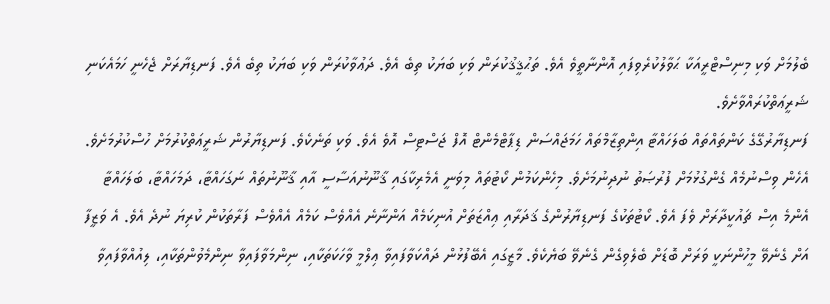ބެލުމަށް ވަކި މިނިސްޓްރީއަކާ ޙަވާލުކުރެވިފައި އޮންނާތީވެ އެވެ. ތަޙުޤީޤުކުރަން ވަކި ބަޔަކު ތިބެ އެވެ. ދަޢުވާކުރަން ވަކި ބަޔަކު ތިބެ އެވެ. ފަނޑިޔާރަށް ޖެހެނީ ހަމައެކަނި ޝަރީޢަތްކުރައްވާށެވެ.
ފަނޑިޔާރުގޭގެ ކަންތައްތައް ބަލަހައްޓާ އިންތިޒާމްތައް ހަމަޖައްސަން ޑިޕާޓްމެންޓް އޮފް ޖަސްޓިސް އޮވެ އެވެ. ވަކި ތަނެކެވެ. ފަނޑިޔާރުން ޝަރީޢަތްކުރުމަށް ހުސްކުރުމަށެވެ. އެހެން ވިސްނުމެއް ގެންގުޅުމަށް ފުރުޞަތު ނުދިނުމަށެވެ. މިހެންކަމުން ކޯޓުތައް މިވަނީ އެމެރިކާގައި ޤާނޫނުއަސާސީ އާއި ޤާނޫނުތައް ނަގަހައްޓާ، ދަމަހައްޓާ، ބަލަހައްޓާ އެންމެ އިސް ޗައުކީދާރަށް ވެފަ އެވެ. ކޯޓުތަކުގެ ފަނޑިޔާރުންގެ ޤަދަރާއި ޢިއްޒަތަށް އުނިކަމެއް އަންނާނެ އެއްވެސް ކަމެއް އެއްވެސް ފަރާތަކުން ކުރިޔަ ނުދެ އެވެ. އެ ވަޒީފާ އަށް ގެނެވޭ މީހުންނަކީ ވަރަށް ބޮޑަށް ބެލެވިގެން ގެނެވޭ ބަޔެކެވެ. މާޒީގައި އެބޭފުޅުން ދައްކަވާފައިވާ ޢިލްމީ ވާހަކަތަކާއި، ނިންމަވާފައިވާ ނިންމެވުންތަކާއި، ލިއުއްވާފައިވާ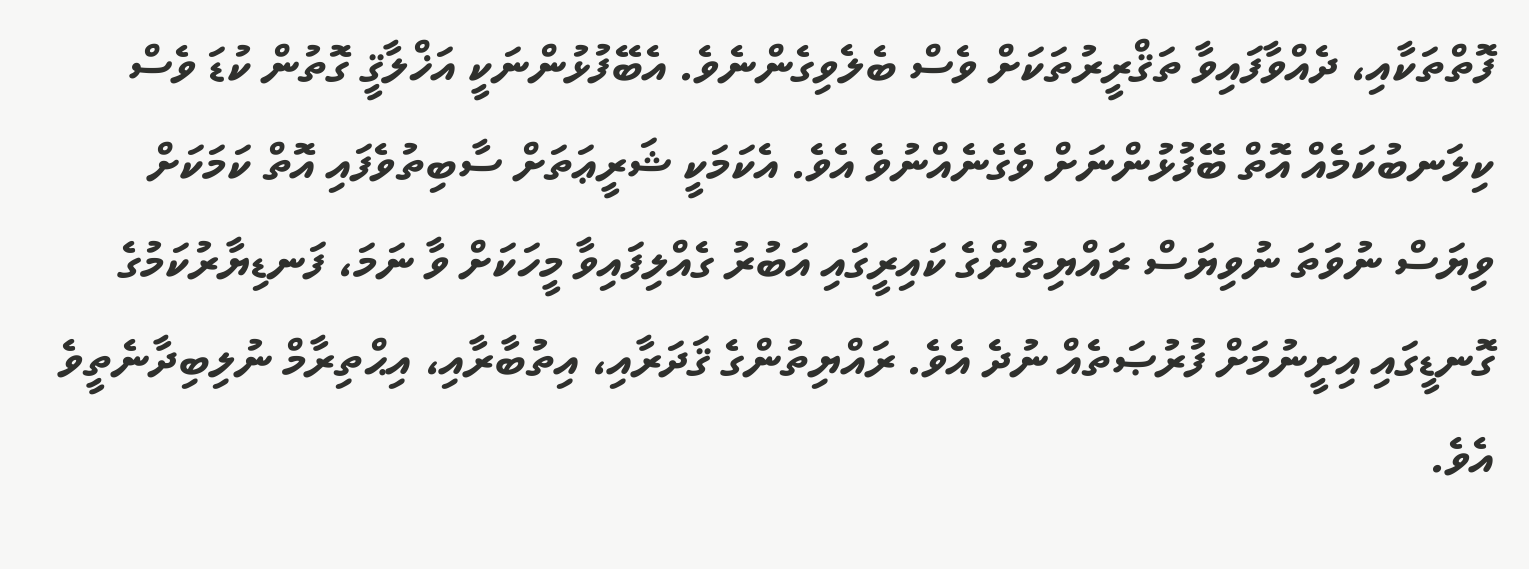ފޮތްތަކާއި، ދެއްވާފައިވާ ތަޤްރީރުތަކަށް ވެސް ބެލެވިގެންނެވެ. އެބޭފުޅުންނަކީ އަޚްލާޤީ ގޮތުން ކުޑަ ވެސް ކިލަނބުކަމެއް އޮތް ބޭފުޅުންނަށް ވެގެނެއްނުވެ އެވެ. އެކަމަކީ ޝަރީޢަތަށް ސާބިތުވެފައި އޮތް ކަމަކަށް ވިޔަސް ނުވަތަ ނުވިޔަސް ރައްޔިތުންގެ ކައިރީގައި އަބުރު ގެއްލިފައިވާ މީހަކަށް ވާ ނަމަ، ފަނޑިޔާރުކަމުގެ ގޮނޑީގައި އިށީނުމަށް ފުރުޞަތެއް ނުދެ އެވެ. ރައްޔިތުންގެ ޤަދަރާއި، އިތުބާރާއި، އިޙްތިރާމް ނުލިބިދާނެތީވެ އެވެ.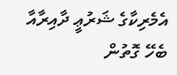އެމެރިކާގެ ޝަރުޢީ ދާއިރާއާ ބެހޭ ގޮތުން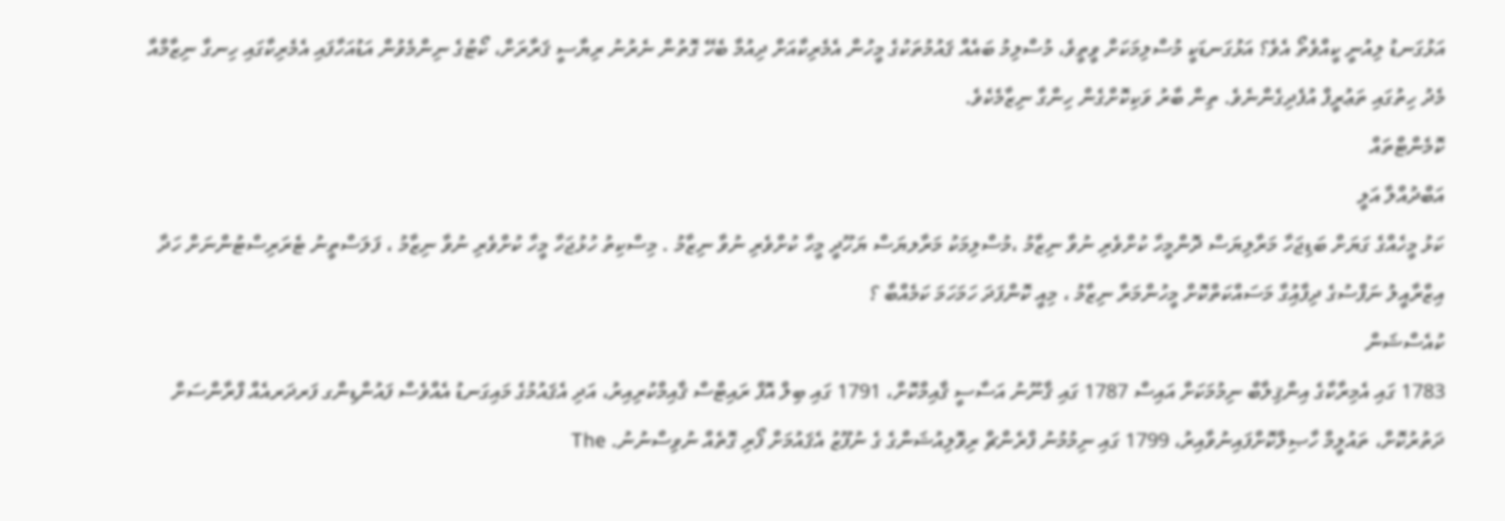އަޅުގަނޑު ލިއުނީ ކީއްވެތޯ އެވެ؟ އަޅުގަނޑަކީ މުސްލިމަކަށް ވީތީވެ، މުސްލިމު ބައެއް ޤައުމުތަކުގެ މީހުން އެމެރިކާއަށް ދިއުމާ ބެހޭ ގޮތުން ނެރުނު ރިޔާސީ ޤަރާރަށް، ކޯޓުގެ ނިންމެވުން އަޑުއަހާފައި އެމެރިކާގައި ހިނގާ ނިޒާމްއާ މެދު ހިތުގައި ތަޢުރީފް އުފެދިގެންނެވެ. ތިން ބާރު ވަކިކޮށްގެން ހިންގާ ނިޒާމެކެވެ.
ކޮމެންޓްތައް
އަބްދުއްލާ އަލީ
ކަޅު މީހެއްގެ ގަޔަށް ބަޑިޖަހާ މަރާލިޔަސް ދޮންމީހާ ކުށްވެރި ނުވާ ނިޒާމު ،މުސްލިމަކު މަރާލޔަސް ޔަހޫދީ މީހާ ކުށްވެރި ނުވާ ނިޒާމު . މިސްކިތު ހުޅުޖަހާ މީހާ ކުށްވެރި ނުވާ ނިޒާމު ، ފަލަސްތީނު ޓެރަރިސްޓުންނަށް ހަދާ އިޒްރާއީލު ނަފްސުގެ ދިފާއިުގާ މަސައްކަތްކޮށް މީހުންމަރާ ނިޒާމު ، މިއީ ކޮންފަދަ ހަމަހަމަ ކަމެއްބާ ؟
ކުއެސްޝަން
1783 ގައި އެމިރާކާގެ އިންޤިލާބް ނިމުމަކަށް އައިސް 1787 ގައި ޤާނޫނު އަސާސީ ޤާއިމްކޮށް، 1791 ގައި ބިލް އޮފް ރައިޓްސް ޤާއިމްކުރިއިރު، އަދި އެޤައުމުގެ މައިގަނޑު އެއްވެސް ފައުންޑިންގ ފަރދަރއެއް ފްރާންސަށް ދަތުރުކޮށް، ތައުލީމް ހާޞިލްކޮށްފައިނުވާއިރު، 1799 ގައި ނިމުމުނު ފްރެންޗް ރިވޮލިއުޝަންގެ ގެ ނުފޫޒު އެޤައުމަށް ފޯރި ގޮތެއް ނުވިސްނުނު. The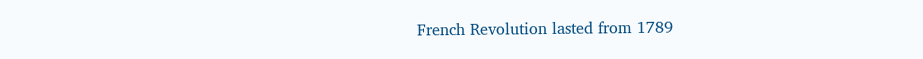French Revolution lasted from 1789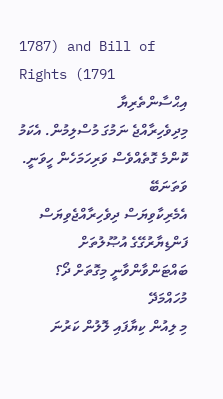1787) and Bill of Rights (1791
އިޙްސާންތެރިޔާ
މިދިވެހިރާއްޖެ ނަމުގަ މުސްލިމުން. އެކަމު ކޮންމެ ގޮތެއްވެސް ވަރިހަމަހެން ހީވަނީ.
ވަތަނަބޭ
އެމެރިކާވިޔަސް ދިވެހިރާއްޖެވިޔަސް ފަންޑިޔާރުގޭގެ އުޞޫލުތަށް ބައްޓަންވާންވާނީ މިގޮތަށް ދޯ؟
މުހައްމަދޭ
މި ލިއުން ކިޔާފައި ލޮލުން ކަރުނަ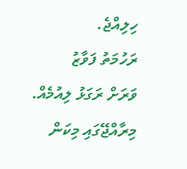ހިލިއްޖެ.
ރަހުމަތު ފަވާޒު
ވަރަށް ރަގަޅު ލިއުމެއް. މިރާއްޖޭގައި މިކަން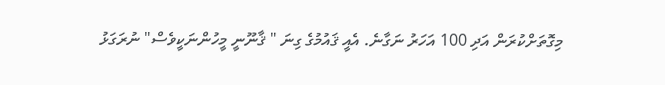މިގޮތަށްކުރަން އަދި 100 އަހަރު ނަގާނެ. އެއީ ޤައުމުގެ ގިނަ " ޤާނޫނީ މީހުންނަކީވެސް" ނުރަގަޅު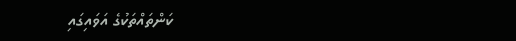ކަންތައްތަކުގެ އަވައިގައި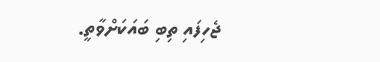ޖެހިފައި ތިބި ބައަކަށްވާތީ.